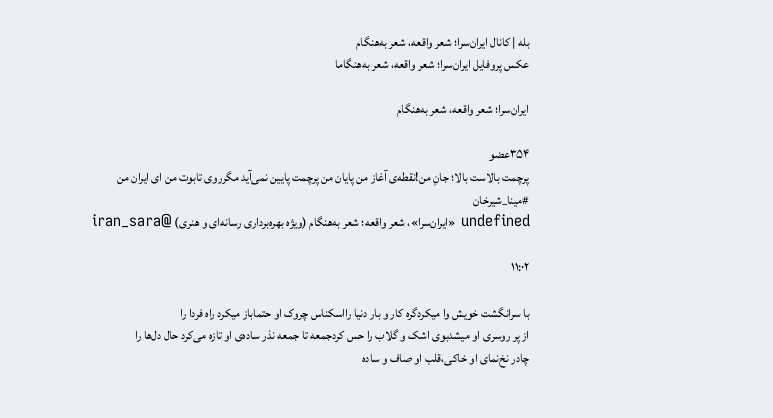بله | کانال ایران‌سرا؛ شعر واقعه، شعر به‌هنگام
عکس پروفایل ایران‌سرا؛ شعر واقعه، شعر به‌هنگاما

ایران‌سرا؛ شعر واقعه، شعر به‌هنگام

۳۵۴عضو
پرچمت بالاست بالا؛ جانِ من!نقطه‌ی آغاز من پایان من پرچمت پایین نمی‌آید مگرروی تابوت من ای ایران من
#مینا_شیرخان
undefined «ایران‌سرا»، شعر واقعه؛ شعر به‌هنگام (ویژه بهره‌برداری رسانه‌ای و هنری) @iran_sara

۱۱:۰۲

با سرانگشت خویش وا میکردگره کار و بار دنیا رااسکناس چروک او حتماباز میکرد راه فردا را
از پر روسری او میشدبوی اشک و گلاب را حس کردجمعه تا جمعه نذر ساده‌ی او تازه می‌کرد حال دل‌ها را
چادر نخ‌نمای او خاکی،قلب او صاف و ساده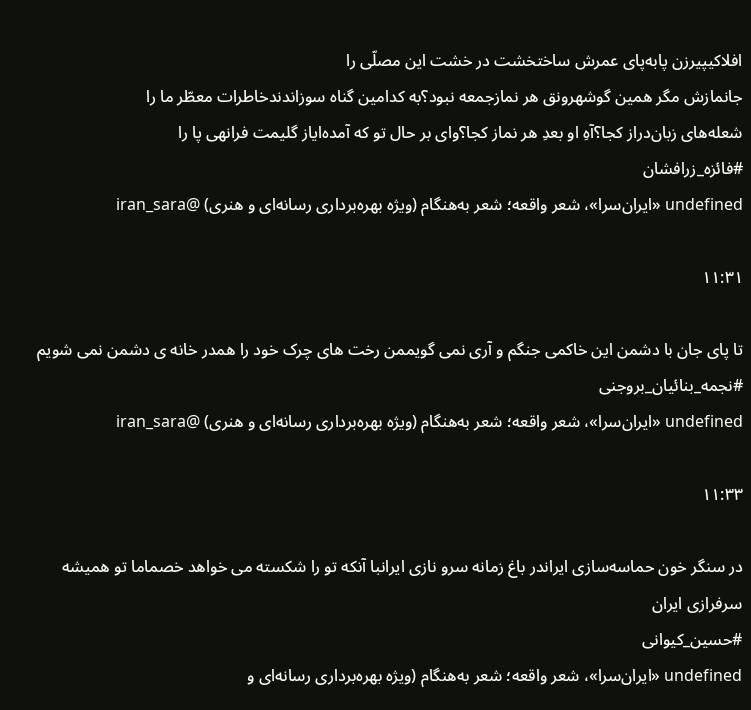افلاکیپیرزن پابه‌پای عمرش ساختخشت در خشت این مصلّی را
جانمازش مگر همین گوشهرونق هر نمازجمعه نبود؟به کدامین گناه سوزاندندخاطرات معطّر ما را
شعله‌های زبان‌دراز کجا؟آهِ او بعدِ هر نماز کجا؟وای بر حال تو که آمده‌ایاز گلیمت فرانهی پا را
#فائزه_زرافشان
undefined «ایران‌سرا»، شعر واقعه؛ شعر به‌هنگام (ویژه بهره‌برداری رسانه‌ای و هنری) @iran_sara

۱۱:۳۱

تا پای جان با دشمن این خاکمی جنگم و آری نمی گویممن رخت های چرک خود را همدر خانه ی دشمن نمی شویم
#نجمه_بنائیان_بروجنی
undefined «ایران‌سرا»، شعر واقعه؛ شعر به‌هنگام (ویژه بهره‌برداری رسانه‌ای و هنری) @iran_sara

۱۱:۳۳

در سنگر خون حماسه‌سازی ایراندر باغ زمانه سرو نازی ایرانبا آنکه تو را شکسته می خواهد خصماما تو همیشه سرفرازی ایران
#حسین_کیوانی
undefined «ایران‌سرا»، شعر واقعه؛ شعر به‌هنگام (ویژه بهره‌برداری رسانه‌ای و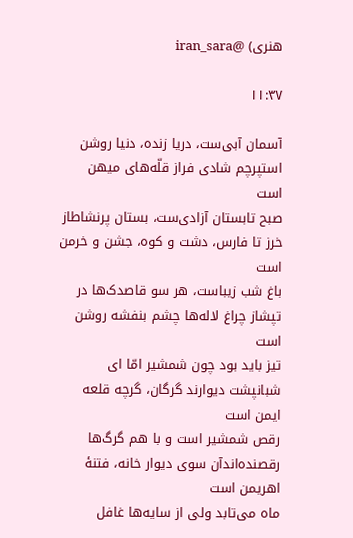هنری) @iran_sara

۱۱:۳۷

آسمان آبی‌ست، دریا زنده، دنیا روشن استپرچم شادی فراز قلّه‌های میهن است
صبح تابستان آزادی‌ست، بستان پرنشاطاز خرز تا فارس، دشت و کوه، جشن و خرمن است
باغ شب زیباست، هر سو قاصدک‌ها در تپشاز چراغ لاله‌ها چشم بنفشه روشن است
تیز باید بود چون شمشیر امّا ای شبانپشت دیوارند گرگان، گرچه قلعه ایمن است
رقص شمشیر است و با هم گرگ‌ها رقصنده‌اندآن سوی دیوار خانه، فتنۀ اهریمن است
ماه می‌تابد ولی از سایه‌ها غافل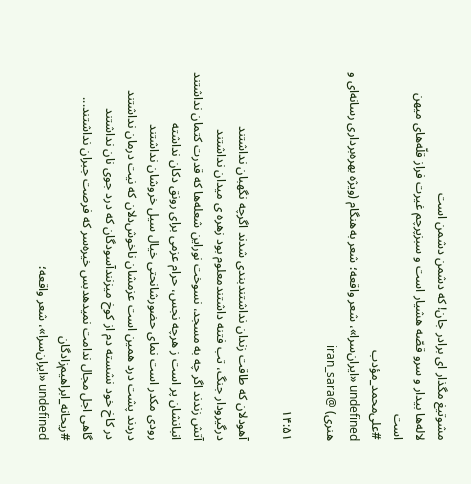مشوتیغ مگذار ای برادر جان! که دشمن دشمن است
لاله‌ها بیدار و سرو قصّه هشیار است و سبزپرچم غیرت فراز قلّه‌های میهن است
#علی‌محمد_مؤدب
undefined «ایران‌سرا»، شعر واقعه؛ شعر به‌هنگام (ویژه بهره‌برداری رسانه‌ای و هنری) @iran_sara

۱۴:۵۱

آهودلان که طاقت زندان نداشتندبندی شدند اگرچه نگهبان نداشتند
درگیرودار جنگ، تب فتنه داشتندمعلوم بود زهره ی میدان نداشتند
آتش زندند اگر چه به مسجد، نسوخت نوراین شعله‌ها که قدرت کتمان نداشتند
انبانشان پر است ز هرچه نجس، حرام عزمی برای رونق دکان نداشته
رودی مکدر است نمای حضورشانحتی خیال سیل خروشان نداشتند
دردند پشت درد همین است عزمشان ناخوش‌دلان که نیت درمان نداشتند
در کاخ خود نشسته دم از کوخ میزنندآسودگان که درد جوی نان نداشتند
گاهی اجل مجال ندامت نمیدهدبس خیره‌سر که فرصت جبران نداشتند...
#ریحانه_ابراهیم‌زادگان
undefined «ایران‌سرا»، شعر واقعه؛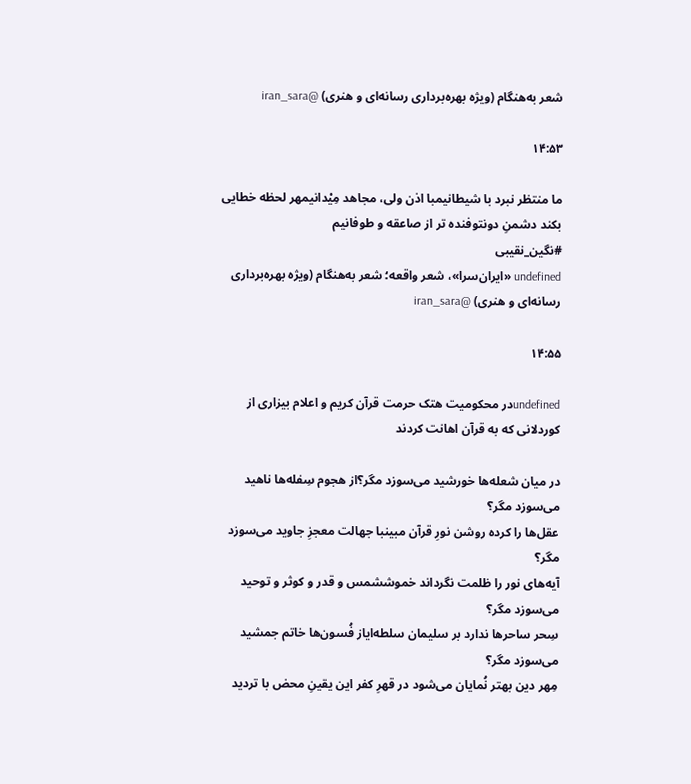شعر به‌هنگام (ویژه بهره‌برداری رسانه‌ای و هنری) @iran_sara

۱۴:۵۳

ما منتظر نبرد با شیطانیمبا اذن ولی، مجاهد مِیْدانیمهر لحظه خطایی بکند دشمنِ دونتوفنده تر از صاعقه و طوفانیم
#نگین_نقیبی
undefined «ایران‌سرا»، شعر واقعه؛ شعر به‌هنگام (ویژه بهره‌برداری رسانه‌ای و هنری) @iran_sara

۱۴:۵۵

undefinedدر محکومیت هتک حرمت قرآن کریم و اعلام بیزاری از کوردلانی که به قرآن اهانت کردند

در میان شعله‌ها خورشید می‌سوزد مگر؟از هجوم سِفله‌ها ناهید می‌سوزد مگر؟
عقل‌ها را کرده روشن نورِ قرآن مبینبا جهالت معجزِ جاوید می‌سوزد مگر؟
آیه‌های نور را ظلمت نگرداند خموششمس و قدر و کوثر و توحید می‌سوزد مگر؟
سِحر ساحرها ندارد بر سلیمان سلطه‌ایاز فُسون‌ها خاتم جمشید می‌سوزد مگر؟
مِهر دین بهتر نُمایان می‌شود در قهرِ کفر این یقینِ محض با تردید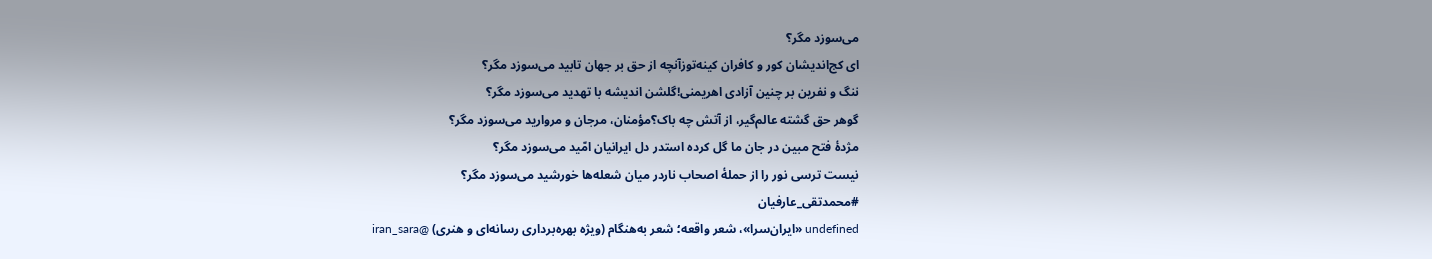می‌سوزد مگر؟
ای کج‌اندیشان کور و کافران کینه‌توزآنچه از حق بر جهان تابید می‌سوزد مگر؟
ننگ و نفرین بر چنین آزادی اهریمنی!گلشن اندیشه با تهدید می‌سوزد مگر؟
گوهر حق گشته عالم‌گیر، از آتش چه باک؟مؤمنان، مرجان و مروارید می‌سوزد مگر؟
مژدۀ فتح مبین در جان ما گل کرده استدر دل ایرانیان امّید می‌سوزد مگر؟
نیست ترسی نور را از حملۀ اصحاب ناردر میان شعله‌ها خورشید می‌سوزد مگر؟
#محمدتقی_عارفیان
undefined «ایران‌سرا»، شعر واقعه؛ شعر به‌هنگام (ویژه بهره‌برداری رسانه‌ای و هنری) @iran_sara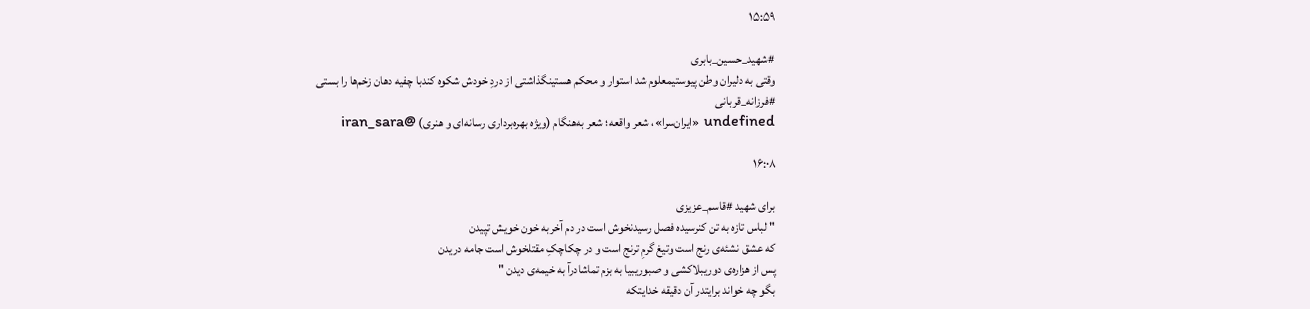۱۵:۵۹

#شهید_حسین_بابری
وقتی به دلیران وطن پیوستیمعلوم شد استوار و محکم هستینگذاشتی از دردِ خودش شکوه کندبا چفیه دهان زخم‌ها را بستی
#فرزانه_قربانی
undefined «ایران‌سرا»، شعر واقعه؛ شعر به‌هنگام (ویژه بهره‌برداری رسانه‌ای و هنری) @iran_sara

۱۶:۰۸

برای شهید #قاسم_عزیزی
" لباس تازه به تن کنرسیده فصل رسیدنخوش است در دم آخربه خون خویش تپیدن
که عشق نشئه‌ی رنج است وتیغ گرمِ ترنج است و در چکاچکِ مقتلخوش است جامه دریدن
پس از هزاره‌ی دوریبلاکشی و صبوریبیا به بزم تماشادرآ به خیمه‌ی دیدن "
بگو چه خواند برایتدر آن دقیقه خدایتکه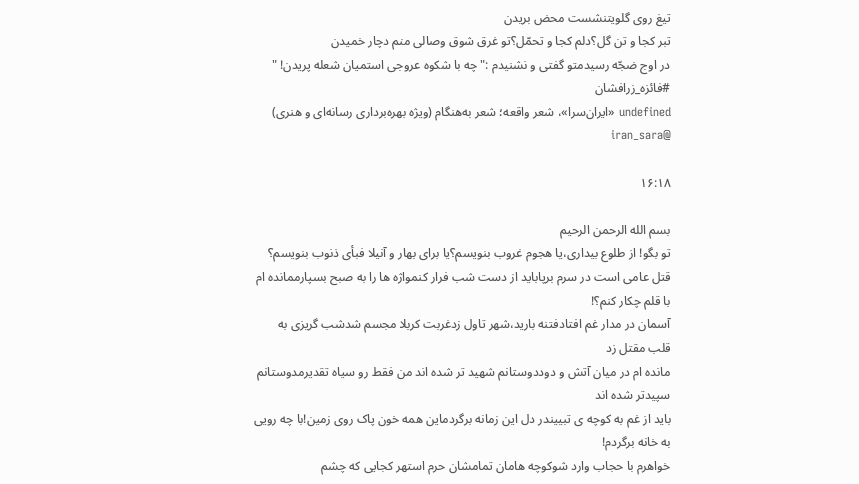تیغ روی گلویتنشست محض بریدن
تبر کجا و تن گل؟دلم کجا و تحمّل؟تو غرق شوق وصالی منم دچار خمیدن
در اوج ضجّه رسیدمتو گفتی و نشنیدم :" چه با شکوه عروجی استمیان شعله پریدن! "
#فائزه_زرافشان
undefined «ایران‌سرا»، شعر واقعه؛ شعر به‌هنگام (ویژه بهره‌برداری رسانه‌ای و هنری) @iran_sara

۱۶:۱۸

بسم الله الرحمن الرحیم
تو بگو! از طلوع بیداری،یا هجوم غروب بنویسم؟یا برای بهار و آنیلا فبأی ذنوب بنویسم؟
قتل عامی است در سرم برپاباید از دست شب فرار کنمواژه ها را به صبح بسپارممانده ام با قلم چکار کنم؟!
آسمان در مدار غم افتادفتنه بارید،شهر تاول زدغربت کربلا مجسم شدشب گریزی به قلب مقتل زد
مانده ام در میان آتش و دوددوستانم شهید تر شده اند من فقط رو سیاه تقدیرمدوستانم سپیدتر شده اند
باید از غم به کوچه ی تبییندر دل این زمانه برگردماین همه خون پاک روی زمین!با چه رویی به خانه برگردم!
خواهرم با حجاب وارد شوکوچه هامان تمامشان حرم استهر کجایی که چشم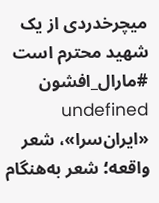میچرخدردی از یک شهید محترم است
#مارال_افشون
undefined «ایران‌سرا»، شعر واقعه؛ شعر به‌هنگام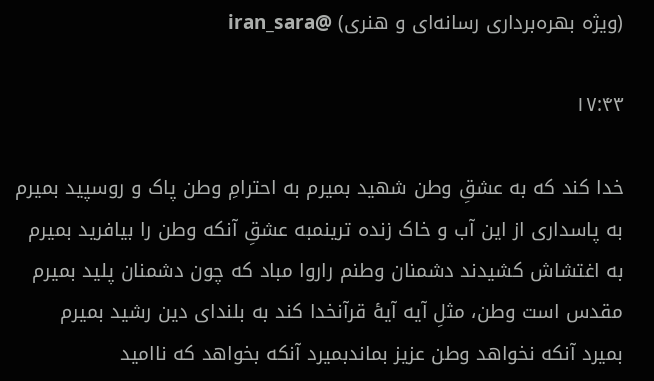(ویژه بهره‌برداری رسانه‌ای و هنری) @iran_sara

۱۷:۴۳

خدا کند که به عشقِ وطن شهید بمیرم به احترامِ وطن پاک و روسپید بمیرم
به پاسداری از این آب و خاک زنده ترینمبه عشقِ آنکه وطن را بیافرید بمیرم
به اغتشاش کشیدند دشمنان وطنم راروا مباد که چون دشمنان پلید بمیرم
مقدس است وطن، مثلِ آیه آیهٔ قرآنخدا کند به بلندای دین رشید بمیرم
بمیرد آنکه نخواهد وطن عزیز بماندبمیرد آنکه بخواهد که ناامید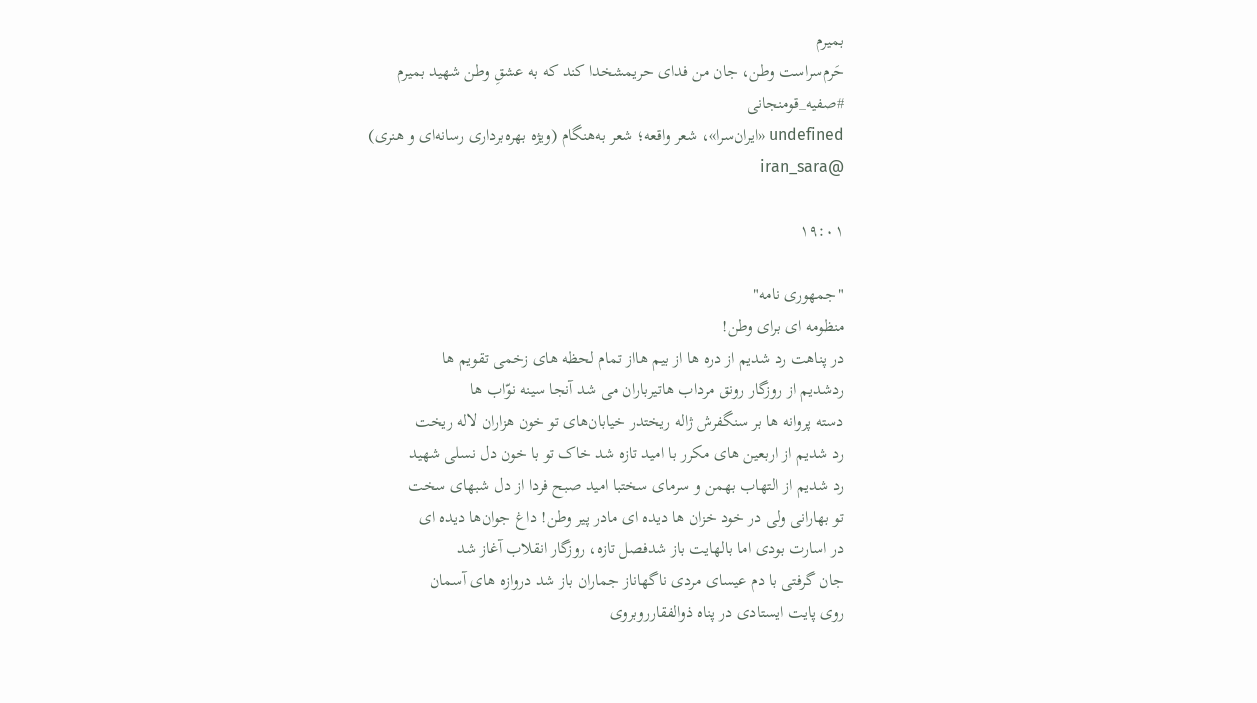بمیرم
حَرم‌سراست وطن، جان من فدای حریمشخدا کند که به عشقِ وطن شهید بمیرم
#صفيه_قومنجانی
undefined «ایران‌سرا»، شعر واقعه؛ شعر به‌هنگام (ویژه بهره‌برداری رسانه‌ای و هنری) @iran_sara

۱۹:۰۱

"جمهوری نامه"
منظومه ای برای وطن!
در پناهت رد شدیم از دره ها از بیم هااز تمام لحظه های زخمی تقویم ها
ردشدیم از روزگار رونق مرداب هاتیرباران می شد آنجا سینه نوّاب ها
دسته پروانه ها بر سنگفرش ژاله ریختدر خیابان‌های تو خون ‌هزاران لاله ريخت
رد شدیم از اربعین های مکرر با امید تازه شد خاک تو با خون دل نسلی شهید
رد شدیم از التهاب بهمن و سرمای سختبا امید صبح فردا از دل شبهای سخت
تو بهارانی ولی در خود خزان ها دیده ای مادر پیر وطن! داغ جوان‌ها دیده ای
در اسارت بودی اما بالهایت باز شدفصل تازه، روزگار انقلاب آغاز شد
جان گرفتی با دم عیسای مردی ناگهاناز جماران باز شد دروازه های آسمان
روی پایت ایستادی در پناه ذوالفقارروبروی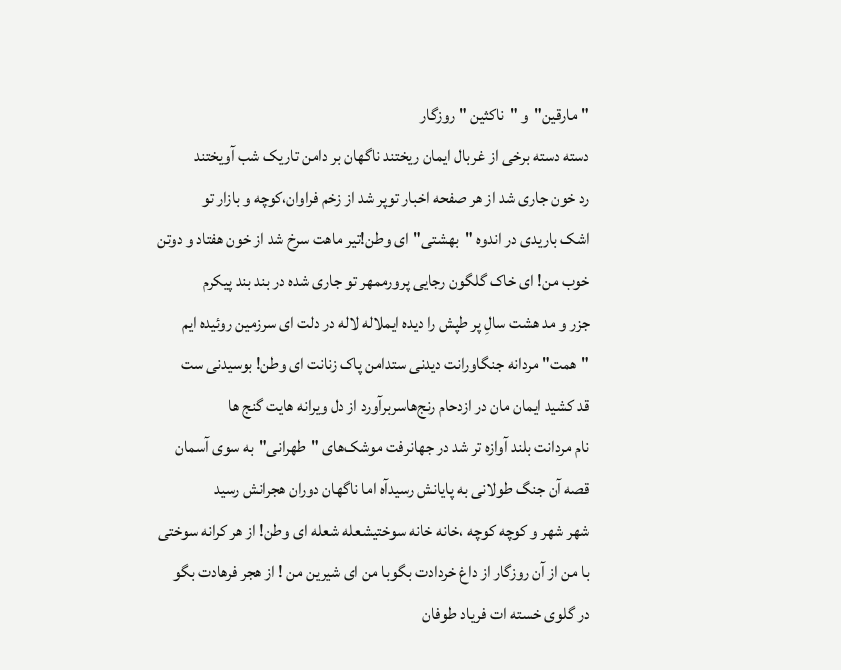"مارقین"و "ناکثین " روزگار
دسته دسته برخی از غربال ایمان ریختند ناگهان بر دامن تاریک شب آویختند
رد خون جاری شد از هر صفحه اخبار توپر شد از زخم فراوان،کوچه و بازار تو
اشک باریدی در اندوه "بهشتی"ای وطن!تیر ماهت سرخ شد از خون هفتاد و دوتن
خوب من! ای خاک گلگون رجایی پرورممهر تو جاری شده در بند بند پیکرم
جزر و مد هشت سالِ پر طپش را دیده ایملاله لاله در دلت ای سرزمین روئیده ایم
"همت" مردانه جنگاورانت دیدنی ستدامن پاک زنانت ای وطن! بوسیدنی ست
قد کشید ایمان مان در ازدحام رنج‌هاسربرآورد از دل ویرانه هایت گنج ها
نام مردانت بلند آوازه تر شد در جهانرفت موشک‌های "طهرانی"به سوی آسمان
قصه آن جنگ طولانی به پایانش رسیدآه اما ناگهان دوران هجرانش رسید
شهر شهر و کوچه‌ کوچه ،خانه خانه سوختیشعله شعله ای وطن! از هر کرانه سوختی
با من از آن روزگار از داغ خردادت بگوبا من ای شیرین من ! از هجر فرهادت بگو
در گلوی خسته ات فریاد طوفان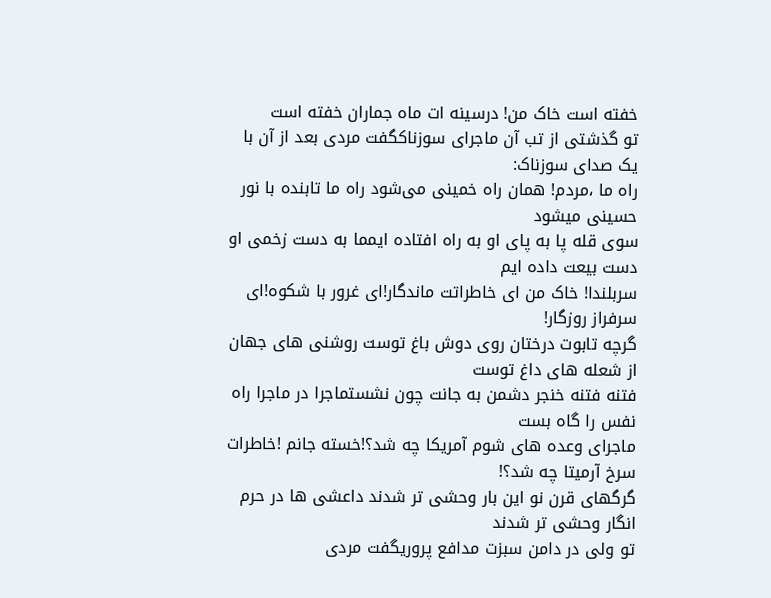خفته است خاک من! درسینه ات ماه جماران خفته است
تو گذشتی از تب آن ماجرای سوزناکگفت مردی بعد از آن با یک صدای سوزناک:
راه ما ،مردم! همان راه خمینی می‌شود راه ما تابنده با نور حسینی میشود
سوی قله پا به پای او به راه افتاده ایمما به دست زخمی او دست بیعت داده ایم
سربلندا! خاک من ای خاطراتت ماندگار!ای غرور با شکوه!ای سرفراز روزگار!
گرچه تابوت درختان روی دوش باغ توست روشنی های جهان از شعله های داغ توست
فتنه فتنه خنجر دشمن به جانت چون نشستماجرا در ماجرا راه نفس را گاه بست
ماجرای وعده های شوم آمریکا چه شد؟!خسته جانم !خاطرات سرخ آرمیتا چه شد؟!
گرگهای قرن نو این بار وحشی تر شدند داعشی ها در حرم انگار وحشی تر شدند
تو ولی در دامن سبزت مدافع پروریگفت مردی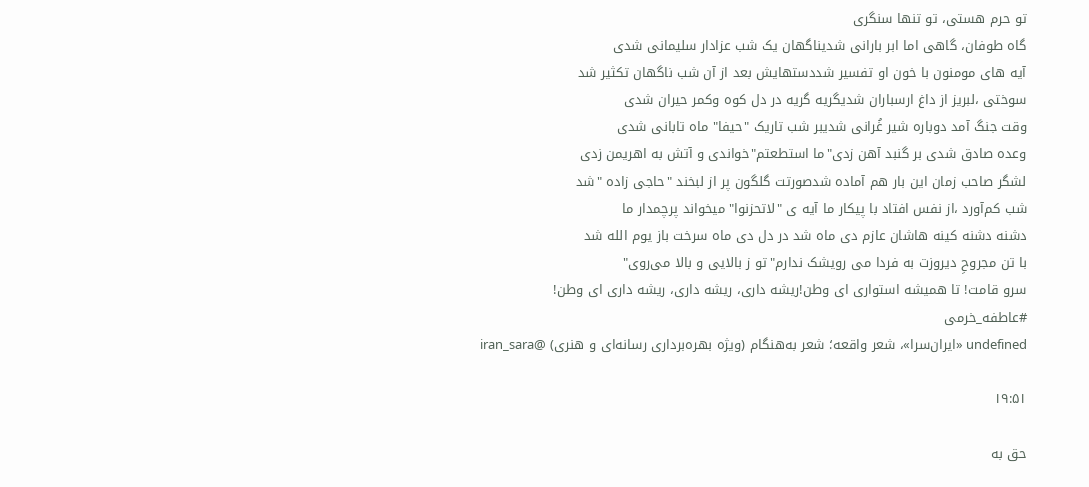تو حرم هستی، تو تنها سنگری
گاه طوفان، گاهی اما ابر بارانی شدیناگهان یک شب عزادار سلیمانی شدی
آیه های مومنون با خون او تفسیر شددستهایش بعد از آن شب ناگهان تکثیر شد
سوختی ،لبریز از داغ ارسباران شدیگریه گریه در دل کوه و‌کمر حیران شدی
وقت جنگ آمد دوباره شیر غُرانی شدیبر شب تاریک "حیفا" ماه تابانی شدی
وعده صادق شدی بر گنبد آهن زدی"ما استطعتم"خواندی و آتش به اهریمن زدی
لشگر صاحب زمان این بار هم آماده شدصورتت گلگون پر از لبخند "حاجی زاده "شد
شب کم‌آورد ،از نفس افتاد با پیکار ما آیه ی "لاتحزنوا" میخواند پرچمدار ما
دشنه دشنه کینه هاشان عازم دی ماه شد در دل دی ماه سرخت باز یوم الله شد
با تن مجروحِ دیروزت به فردا می رویشک ندارم‌"تو ز بالایی و بالا می‌روی"
سرو قامت! تا همیشه استواری ای وطن!ریشه داری، ریشه داری، ریشه داری ای وطن!
#عاطفه_خرمی
undefined «ایران‌سرا»، شعر واقعه؛ شعر به‌هنگام (ویژه بهره‌برداری رسانه‌ای و هنری) @iran_sara

۱۹:۵۱

حق به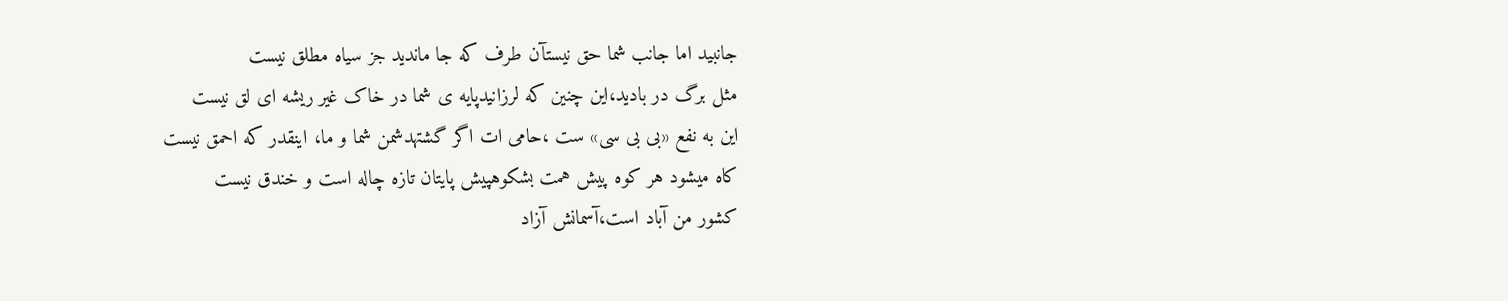جانبید اما جانب شما حق نیستآن طرف که جا ماندید جز سیاه مطلق نیست
مثل برگ در بادید،این چنین که لرزانیدپایه ی شما در خاک غیر ریشه ای لق نیست
این به نفع «بی بی سی» ست ،حامی ات اگر گشتهدشمن شما و ما، اینقدر که احمق نیست
کاه میشود هر کوه پیش همت ‌بشکوهپیش پایتان تازه چاله است و خندق نیست
کشور من آباد است،آسمانش آزاد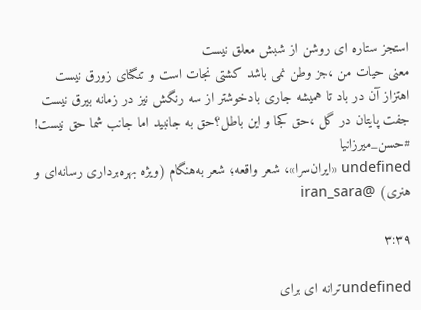استجز ستاره ای روشن از شبش معلق نیست
معنی حیات من ،جز وطن نمی باشد کشتی نجات است و تنگنای زورق نیست
اهتزاز آن در باد تا همیشه جاری بادخوشتر از سه رنگش نیز در زمانه بیرق نیست
جفت پایتان در گل ،حق کجا و این باطل؟حق به جانبید اما جانب شما حق نیست!
#حسن_میرزانیا
undefined «ایران‌سرا»، شعر واقعه؛ شعر به‌هنگام (ویژه بهره‌برداری رسانه‌ای و هنری) @iran_sara

۳:۳۹

undefinedترانه ای برای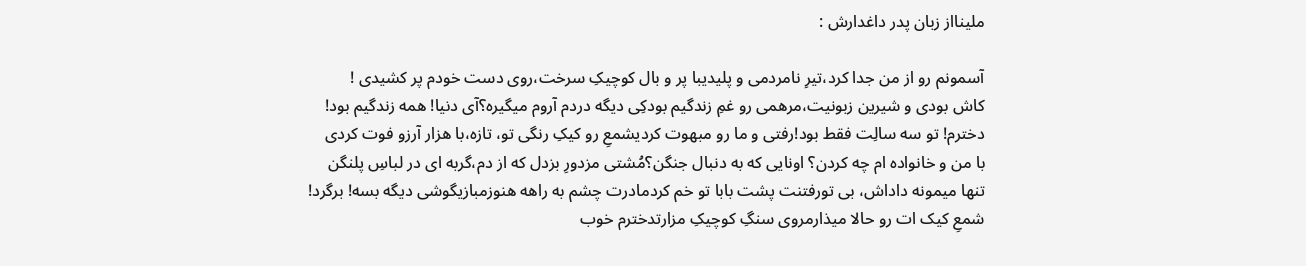ملینااز زبان پدر داغدارش :

آسمونم رو از من جدا کرد،تیرِ نامردمی و پلیدیبا پر و بال کوچیکِ سرخت،روی دست خودم پر کشیدی !
کاش بودی و شیرین زبونیت،مرهمی رو غمِ زندگیم بودکِی دیگه دردم آروم میگیره؟آی دنیا! همه زندگیم بود!
دخترم! تو سه سالِت فقط بود!رفتی و ما رو مبهوت کردیشمعِ رو کیکِ رنگی تو، تازه،با هزار آرزو فوت کردی
با من و خانواده ام چه کردن؟ اونایی که به دنبال جنگن؟مُشتی مزدورِ بزدل که از دم،گربه ای در لباسِ پلنگن
تنها میمونه داداش، بی تورفتنت پشت بابا تو خم کردمادرت چشم به راهه هنوزمبازیگوشی دیگه بسه! برگرد!
شمعِ کيک ات رو حالا میذارمروی سنگِ کوچیکِ مزارتدخترم خوب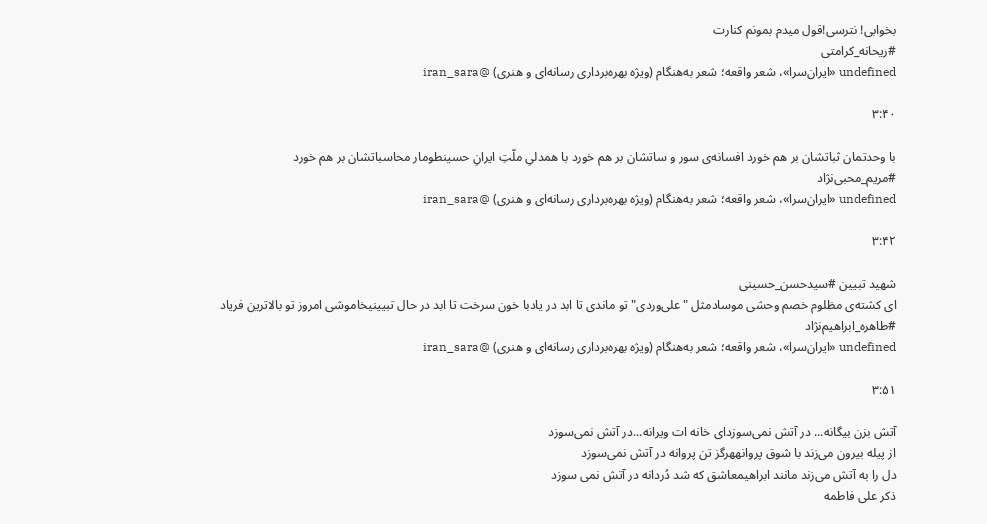بخوابی! نترسی!قول میدم بمونم کنارت
#ریحانه_کرامتی
undefined «ایران‌سرا»، شعر واقعه؛ شعر به‌هنگام (ویژه بهره‌برداری رسانه‌ای و هنری) @iran_sara

۳:۴۰

با وحدتمان ثباتشان بر هم خورد افسانه‌ی سور و ساتشان بر هم خورد با همدلیِ ملّتِ ایرانِ حسینطومار محاسباتشان بر هم خورد
#مریم_محبی‌نژاد
undefined «ایران‌سرا»، شعر واقعه؛ شعر به‌هنگام (ویژه بهره‌برداری رسانه‌ای و هنری) @iran_sara

۳:۴۲

شهید تبیین #سیدحسن_حسینی
ای کشته‌ی مظلوم خصم وحشی موسادمثل "علی‌وردی" تو‌ ماندی تا ابد در یادبا خون سرخت تا ابد در حال تبیینیخاموشی امروز تو بالاترین فریاد
#طاهره_ابراهیم‌نژاد
undefined «ایران‌سرا»، شعر واقعه؛ شعر به‌هنگام (ویژه بهره‌برداری رسانه‌ای و هنری) @iran_sara

۳:۵۱

آتش بزن بیگانه... در آتش نمی‌سوزدای خانه ات ویرانه...در آتش نمی‌سوزد
از پیله بیرون می‌زند با شوق پروانههرگز تن پروانه در آتش نمی‌سوزد
دل را به آتش می‌زند مانند ابراهیمعاشق که شد دُردانه در آتش نمی سوزد
ذکر علی فاطمه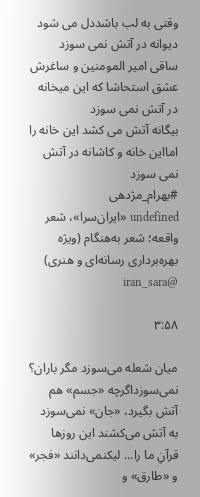وقتی به لب باشددل می شود دیوانه در آتش نمی سوزد
ساقی امیر المومنین و ساغرش عشق استحاشا که این میخانه در آتش نمی سوزد
بیگانه آتش می کشد این خانه را امااین خانه و کاشانه در آتش نمی سوزد
#بهرام_مژدهی
undefined «ایران‌سرا»، شعر واقعه؛ شعر به‌هنگام (ویژه بهره‌برداری رسانه‌ای و هنری) @iran_sara

۳:۵۸

میان شعله می‌سوزد مگر باران؟ نمی‌سوزداگرچه «جسم» هم آتش بگیرد، «جان» نمی‌سوزد
به آتش می‌کشند این روزها قرآنِ ما را... لیکنمی‌دانند «فجر» و «طارق» و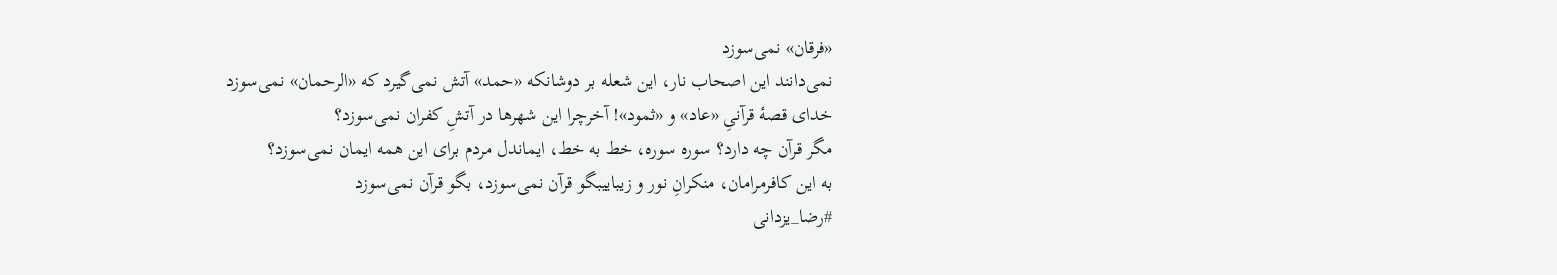«فرقان» نمی‌سوزد
نمی‌دانند این اصحاب نار، این شعله بر دوشانکه «حمد» آتش نمی‌گیرد که «الرحمان» نمی‌سوزد
خدای قصۀ قرآنیِ «عاد» و «ثمود»! آخرچرا این شهرها در آتشِ کفران نمی‌سوزد؟
مگر قرآن چه دارد؟ سوره سوره، خط به خط، ایماندل مردم برای این همه ایمان نمی‌سوزد؟
به این کافرمرامان، منکرانِ نور و زیباییبگو قرآن نمی‌سوزد، بگو قرآن نمی‌سوزد
#رضا_یزدانی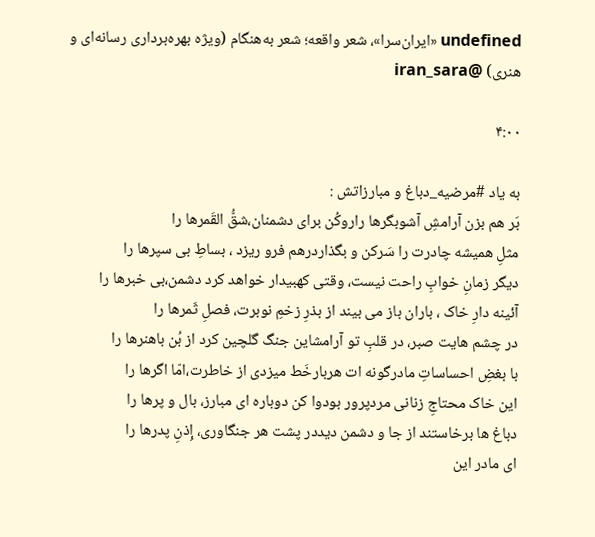undefined «ایران‌سرا»، شعر واقعه؛ شعر به‌هنگام (ویژه بهره‌برداری رسانه‌ای و هنری) @iran_sara

۴:۰۰

به یاد #مرضیه_دباغ و مبارزاتش :
بَر هم بزن آرامشِ آشوبگرها راروکُن برای دشمنان،شقُّ القَمرها را
مثلِ همیشه چادرت را سَرکن و بگذاردرهم فرو ریزد ، بساطِ بی سپرها را
دیگر زمانِ خوابِ راحت نیست، وقتی کهبیدار خواهد کرد دشمن،بی خبرها را
آئینه دارِ خاک ، باران باز می بیند از بذرِ زخمِ نوبرت، فصلِ ثَمرها را
در چشم هایت صبر، در قلبِ تو آرامشاین جنگ گلچین کرد از بُن باهنرها را
با بغضِ احساساتِ مادرگونه ات هربارخَط میزدی از خاطرت،امّا اگرها را
این خاک محتاجِ زنانی مردپرور بودوا کن دوباره ای مبارز، بال و پرها را
دباغ ها برخاستند از جا و دشمن دیددر پشت هر جنگاوری، إِذنِ پدرها را
ای مادر این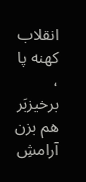انقلاب کهنه پا ، برخیزبَر هم بزن آرامشِ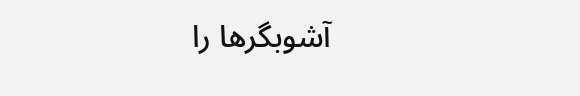آشوبگرها را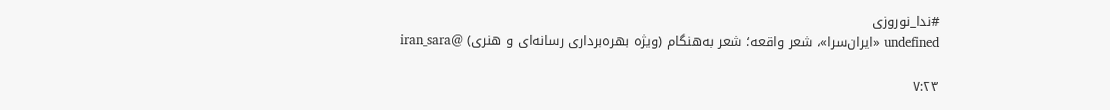#ندا_نوروزی
undefined «ایران‌سرا»، شعر واقعه؛ شعر به‌هنگام (ویژه بهره‌برداری رسانه‌ای و هنری) @iran_sara

۷:۲۳